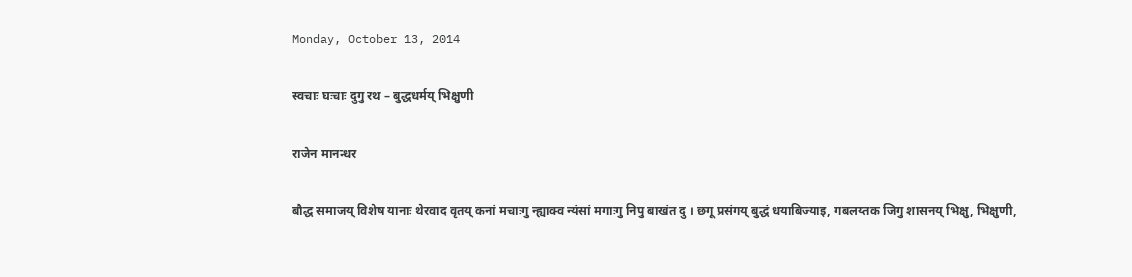Monday, October 13, 2014

स्वचाः घःचाः दुगु रथ – बुद्धधर्मय् भिक्षुणी

राजेन मानन्धर

बौद्ध समाजय् विशेष यानाः थेरवाद वृतय् कनां मचाःगु न्ह्याक्व न्यंसां मगाःगु निपु बाखंत दु । छगू प्रसंगय् बुद्धं धयाबिज्याइ, गबलय्तक जिगु शासनय् भिक्षु, भिक्षुणी,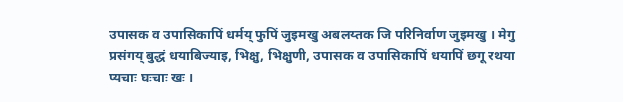उपासक व उपासिकापिं धर्मय् फुपिं जुइमखु अबलय्तक जि परिनिर्वाण जुइमखु । मेगु प्रसंगय् बुद्धं धयाबिज्याइ, भिक्षु, भिक्षुणी, उपासक व उपासिकापिं धयापिं छगू रथया प्यचाः घःचाः खः ।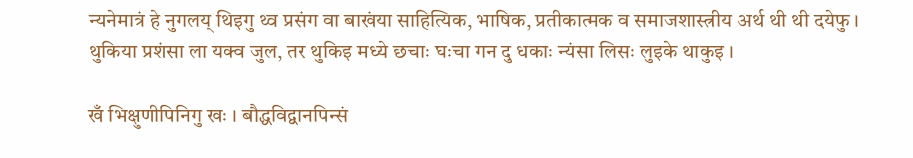न्यनेमात्रं हे नुगलय् थिइगु थ्व प्रसंग वा बाखंया साहित्यिक, भाषिक, प्रतीकात्मक व समाजशास्त्रीय अर्थ थी थी दयेफु । थुकिया प्रशंसा ला यक्व जुल, तर थुकिइ मध्ये छचाः घःचा गन दु धकाः न्यंसा लिसः लुइके थाकुइ ।

खँ भिक्षुणीपिनिगु खः । बौद्धविद्वानपिन्सं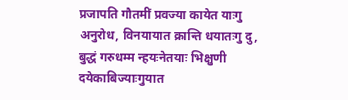प्रजापति गौतमीं प्रवज्या कायेत याःगु अनुरोध, विनयायात क्रान्ति धयातःगु दु, बुद्धं गरुधम्म न्हयःनेतयाः भिक्षुणी दयेकाबिज्याःगुयात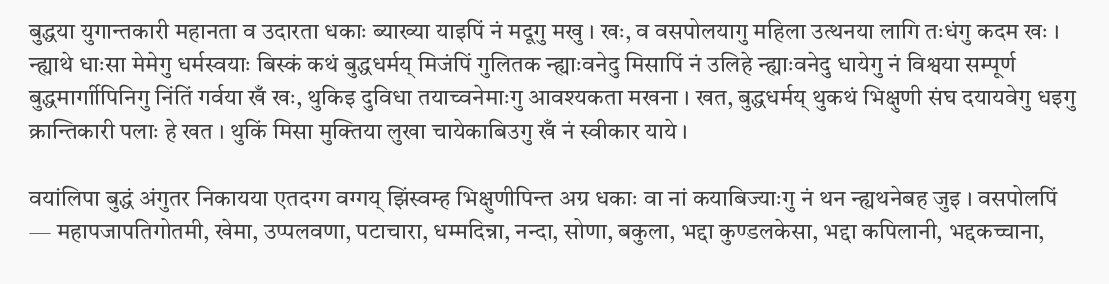बुद्धया युगान्तकारी महानता व उदारता धकाः ब्याख्या याइपिं नं मदूगु मखु । खः, व वसपोलयागु महिला उत्थनया लागि तःधंगु कदम खः । न्ह्याथे धाःसा मेमेगु धर्मस्वयाः बिस्कं कथं बुद्धधर्मय् मिजंपिं गुलितक न्ह्याःवनेदु मिसापिं नं उलिहे न्ह्याःवनेदु धायेगु नं विश्वया सम्पूर्ण बुद्धमार्गाीपिनिगु निंतिं गर्वया खँ खः, थुकिइ दुविधा तयाच्वनेमाःगु आवश्यकता मखना । खत, बुद्धधर्मय् थुकथं भिक्षुणी संघ दयायवेगु धइगु क्रान्तिकारी पलाः हे खत । थुकिं मिसा मुक्तिया लुखा चायेकाबिउगु खँ नं स्वीकार याये ।

वयांलिपा बुद्धं अंगुतर निकायया एतदग्ग वग्गय् झिंस्वम्ह भिक्षुणीपिन्त अग्र धकाः वा नां कयाबिज्याःगु नं थन न्ह्यथनेबह जुइ । वसपोलपिं — महापजापतिगोतमी, खेमा, उप्पलवणा, पटाचारा, धम्मदिन्ना, नन्दा, सोणा, बकुला, भद्दा कुण्डलकेसा, भद्दा कपिलानी, भद्दकच्चाना,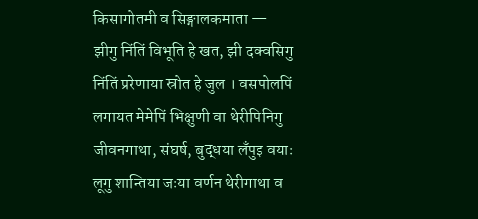किसागोतमी व सिङ्गालकमाता — झीगु निंतिं विभूति हे खत, झी दक्वसिगु निंतिं प्ररेणाया स्रोत हे जुल । वसपोलपिं लगायत मेमेपिं भिक्षुणी वा थेरीपिनिगु जीवनगाथा, संघर्ष, बुद्धया लँपुइ वयाः लूगु शान्तिया जःया वर्णन थेरीगाथा व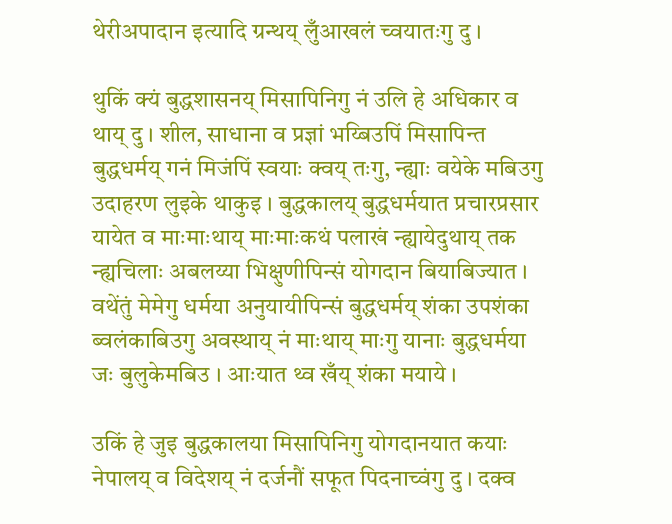थेरीअपादान इत्यादि ग्रन्थय् लुँआखलं च्वयातःगु दु ।

थुकिं क्यं बुद्धशासनय् मिसापिनिगु नं उलि हे अधिकार व थाय् दु । शील, साधाना व प्रज्ञां भय्बिउपिं मिसापिन्त बुद्धधर्मय् गनं मिजंपिं स्वयाः क्वय् तःगु, न्ह्याः वयेके मबिउगु उदाहरण लुइके थाकुइ । बुद्धकालय् बुद्धधर्मयात प्रचारप्रसार यायेत व माःमाःथाय् माःमाःकथं पलाखं न्ह्यायेदुथाय् तक न्ह्यचिलाः अबलय्या भिक्षुणीपिन्सं योगदान बियाबिज्यात । वथेंतुं मेमेगु धर्मया अनुयायीपिन्सं बुद्धधर्मय् शंका उपशंका ब्वलंकाबिउगु अवस्थाय् नं माःथाय् माःगु यानाः बुद्धधर्मया जः बुलुकेमबिउ । आःयात थ्व खँय् शंका मयाये ।

उकिं हे जुइ बुद्धकालया मिसापिनिगु योगदानयात कयाः नेपालय् व विदेशय् नं दर्जनौं सफूत पिदनाच्वंगु दु । दक्व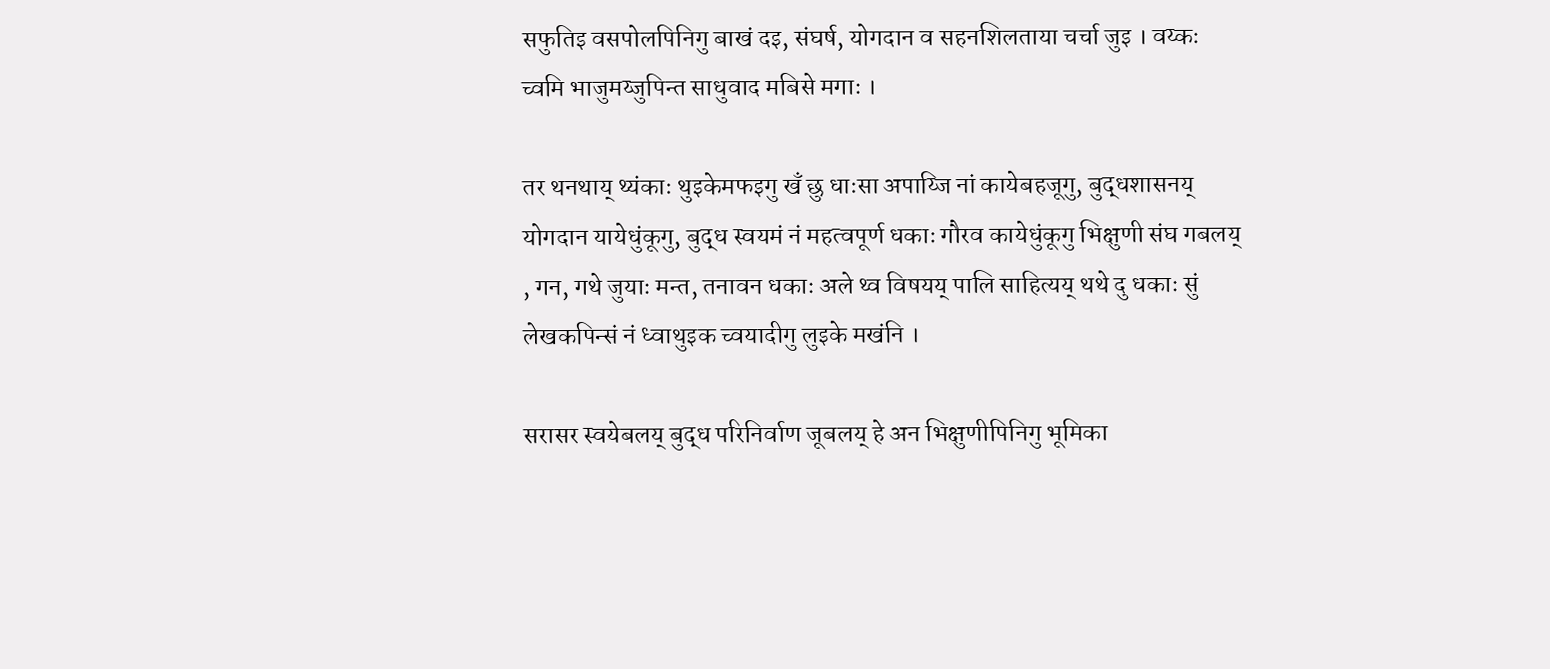सफुतिइ वसपोलपिनिगु बाखं दइ, संघर्ष, योगदान व सहनशिलताया चर्चा जुइ । वय्कः च्वमि भाजुमय्जुपिन्त साधुवाद मबिसे मगाः ।

तर थनथाय् थ्यंकाः थुइकेमफइगु खँ छु धाःसा अपाय्जि नां कायेबहजूगु, बुद्धशासनय् योगदान यायेधुंकूगु, बुद्ध स्वयमं नं महत्वपूर्ण धकाः गौरव कायेधुंकूगु भिक्षुणी संघ गबलय् , गन, गथे जुयाः मन्त, तनावन धकाः अले थ्व विषयय् पालि साहित्यय् थथे दु धकाः सुं लेखकपिन्सं नं ध्वाथुइक च्वयादीगु लुइके मखंनि ।

सरासर स्वयेबलय् बुद्ध परिनिर्वाण जूबलय् हे अन भिक्षुणीपिनिगु भूमिका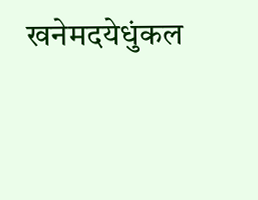खनेमदयेधुंकल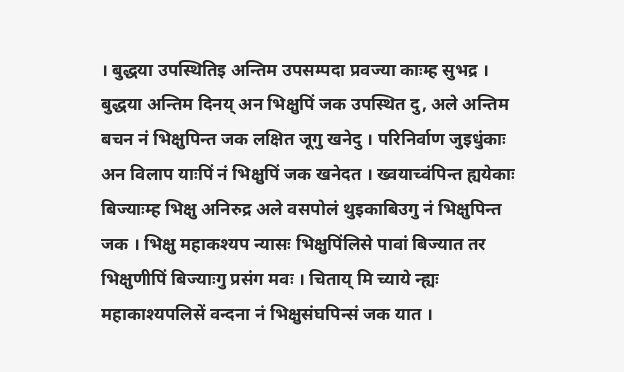। बुद्धया उपस्थितिइ अन्तिम उपसम्पदा प्रवज्या काःम्ह सुभद्र । बुद्धया अन्तिम दिनय् अन भिक्षुपिं जक उपस्थित दु, अले अन्तिम बचन नं भिक्षुपिन्त जक लक्षित जूगु खनेदु । परिनिर्वाण जुइधुंकाः अन विलाप याःपिं नं भिक्षुपिं जक खनेदत । ख्वयाच्वंपिन्त ह्ययेकाः बिज्याःम्ह भिक्षु अनिरुद्र अले वसपोलं थुइकाबिउगु नं भिक्षुपिन्त जक । भिक्षु महाकश्यप न्यासः भिक्षुपिंलिसे पावां बिज्यात तर भिक्षुणीपिं बिज्याःगु प्रसंग मवः । चिताय् मि च्याये न्ह्यः महाकाश्यपलिसें वन्दना नं भिक्षुसंघपिन्सं जक यात ।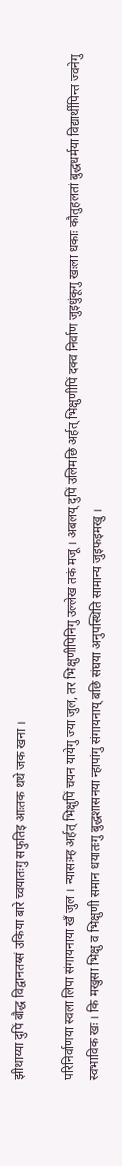झीथाय्या दुपिं बौद्ध विद्वानतय्सं उकिया बारे च्वयातःगु सफुतिइ आःतक थथे जक खना ।

परिनिर्वाणया स्वला लिपा संगायनाया खँ जुल । न्यासःम्ह अर्हत् भिक्षुपिं चयन यायेगु ज्या जुल, तर भिक्षुणीपिनिगु उल्लेख तकं मजू । अबलय् दुपिं उलिमछि अर्हत् भिक्षुणीपिं दक्व निर्वाण जुइधुंकूगु खःला धकाः कौतुहलतां बुद्धधर्मया विद्यार्थीपिन्त ज्वनेगु स्वभाविक खः । कि मखुसा भिक्षु व भिक्षुणी समान धयातःगु बुद्धशासनया न्हापांगु संगायनाय् बछि संघया अनुपस्थिति सामान्य जुइफइमखु ।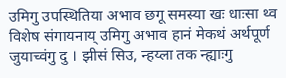उमिगु उपस्थितिया अभाव छगू समस्या खः धाःसा थ्व विशेष संगायनाय् उमिगु अभाव हानं मेकथं अर्थपूर्ण जुयाच्वंगु दु । झीसं सिउ, न्हय्ला तक न्ह्याःगु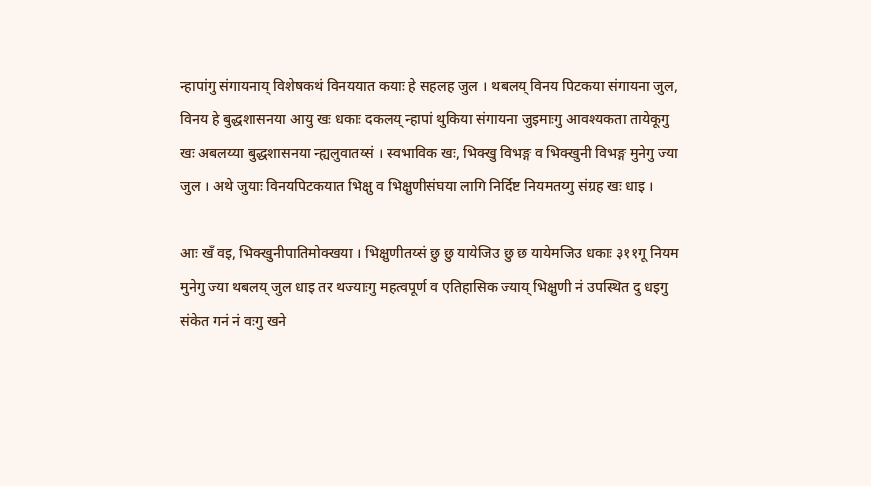न्हापांगु संगायनाय् विशेषकथं विनययात कयाः हे सहलह जुल । थबलय् विनय पिटकया संगायना जुल, विनय हे बुद्धशासनया आयु खः धकाः दकलय् न्हापां थुकिया संगायना जुइमाःगु आवश्यकता तायेकूगु खः अबलय्या बुद्धशासनया न्ह्यलुवातय्सं । स्वभाविक खः, भिक्खु विभङ्ग व भिक्खुनी विभङ्ग मुनेगु ज्या जुल । अथे जुयाः विनयपिटकयात भिक्षु व भिक्षुणीसंघया लागि निर्दिष्ट नियमतय्गु संग्रह खः धाइ ।

आः खँ वइ, भिक्खुनीपातिमोक्खया । भिक्षुणीतय्सं छु छु यायेजिउ छु छ यायेमजिउ धकाः ३११गू नियम मुनेगु ज्या थबलय् जुल धाइ तर थज्याःगु महत्वपूर्ण व एतिहासिक ज्याय् भिक्षुणी नं उपस्थित दु धइगु संकेत गनं नं वःगु खने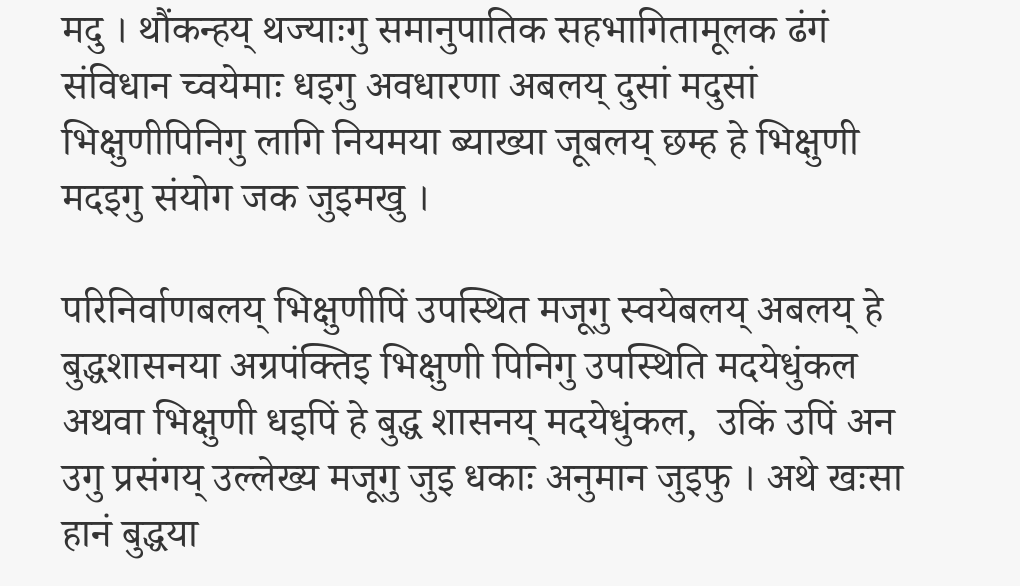मदु । थौंकन्हय् थज्याःगु समानुपातिक सहभागितामूलक ढंगं संविधान च्वयेमाः धइगु अवधारणा अबलय् दुसां मदुसां भिक्षुणीपिनिगु लागि नियमया ब्याख्या जूबलय् छम्ह हे भिक्षुणी मदइगु संयोग जक जुइमखु ।

परिनिर्वाणबलय् भिक्षुणीपिं उपस्थित मजूगु स्वयेबलय् अबलय् हे बुद्धशासनया अग्रपंक्तिइ भिक्षुणी पिनिगु उपस्थिति मदयेधुंकल अथवा भिक्षुणी धइपिं हे बुद्ध शासनय् मदयेधुंकल,  उकिं उपिं अन उगु प्रसंगय् उल्लेख्य मजूगु जुइ धकाः अनुमान जुइफु । अथे खःसा हानं बुद्धया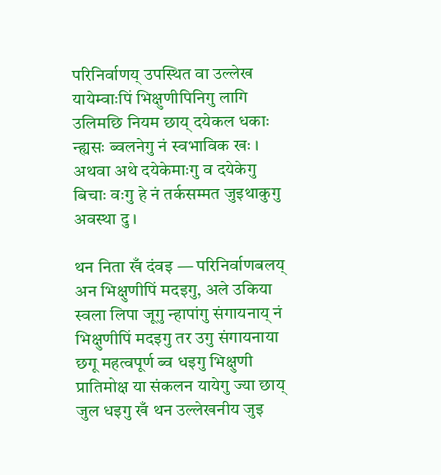परिनिर्वाणय् उपस्थित वा उल्लेख यायेम्वाःपिं भिक्षुणीपिनिगु लागि उलिमछि नियम छाय् दयेकल धकाः न्ह्यसः ब्वलनेगु नं स्वभाविक खः । अथवा अथे दयेकेमाःगु व दयेकेगु बिचाः वःगु हे नं तर्कसम्मत जुइथाकुगु अवस्था दु ।

थन निता खँ दंवइ — परिनिर्वाणबलय् अन भिक्षुणीपिं मदइगु, अले उकिया स्वला लिपा जूगु न्हापांगु संगायनाय् नं भिक्षुणीपिं मदइगु तर उगु संगायनाया छगू महत्वपूर्ण ब्व धइगु भिक्षुणी प्रातिमोक्ष या संकलन यायेगु ज्या छाय् जुल धइगु खँ थन उल्लेखनीय जुइ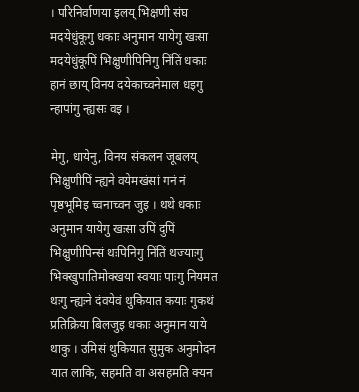। परिनिर्वाणया इलय् भिक्षणी संघ मदयेधुंकूगु धकाः अनुमान यायेगु खःसा मदयेधुंकूपिं भिक्षुणीपिनिगु निंतिं धकाः हानं छाय् विनय दयेकाच्वनेमाल धइगु न्हापांगु न्ह्यसः वइ ।

मेगु, धायेनु, विनय संकलन जूबलय् भिक्षुणीपिं न्ह्यने वयेमखंसां गनं नं पृष्ठभूमिइ च्वनाच्वन जुइ । थथे धकाः अनुमान यायेगु खःसा उपिं दुपिं भिक्षुणीपिन्सं थःपिनिगु निंतिं थज्याःगु भिक्खुपातिमोक्खया स्वयाः पाःगु नियमत थःगु न्ह्यःने दंवयेवं थुकियात कयाः गुकथं प्रतिक्रिया बिलजुइ धकाः अनुमान याये थाकु । उमिसं थुकियात सुमुक अनुमोदन यात लाकि, सहमति वा असहमति क्यन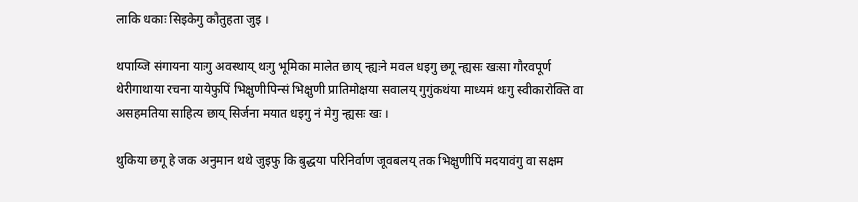लाकि धकाः सिइकेगु कौतुहता जुइ ।

थपाय्जि संगायना याःगु अवस्थाय् थःगु भूमिका मालेत छाय् न्ह्यःने मवल धइगु छगू न्ह्यसः खःसा गौरवपूर्ण थेरीगाथाया रचना यायेफुपिं भिक्षुणीपिन्सं भिक्षुणी प्रातिमोक्षया सवालय् गुगुंकथंया माध्यमं थःगु स्वीकारोक्ति वा असहमतिया साहित्य छाय् सिर्जना मयात धइगु नं मेगु न्ह्यसः खः ।

थुकिया छगू हे जक अनुमान थथे जुइफु कि बुद्धया परिनिर्वाण जूवबलय् तक भिक्षुणीपिं मदयावंगु वा सक्षम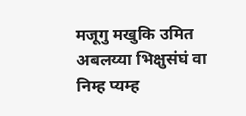मजूगु मखुकि उमित अबलय्या भिक्षुसंघं वा निम्ह प्यम्ह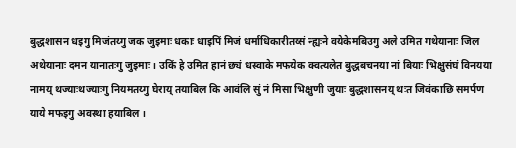बुद्धशासन धइगु मिजंतय्गु जक जुइमाः धकाः धाइपिं मिजं धर्माधिकारीतय्सं न्ह्यःने वयेकेमबिउगु अले उमित गथेयानाः जिल अथेयानाः दमन यानातःगु जुइमाः । उकिं हे उमित हानं छ्यं धस्वाके मफयेक क्वत्यलेत बुद्धबचनया नां बियाः भिक्षुसंघं विनयया नामय् थज्याःथज्याःगु नियमतय्गु घेराय् तयाबिल कि आवंलि सुं नं मिसा भिक्षुणी जुयाः बुद्धशासनय् थःत जिवंकाछि समर्पण याये मफइगु अवस्था हयाबिल ।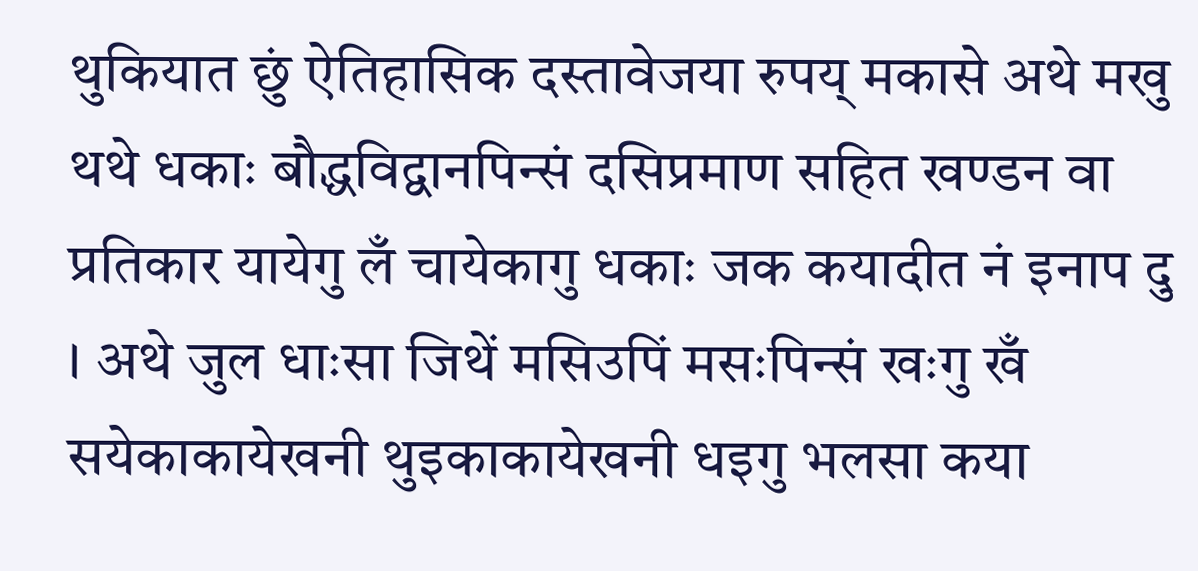थुकियात छुं ऐतिहासिक दस्तावेजया रुपय् मकासे अथे मखु थथे धकाः बौद्धविद्वानपिन्सं दसिप्रमाण सहित खण्डन वा प्रतिकार यायेगु लँ चायेकागु धकाः जक कयादीत नं इनाप दु । अथे जुल धाःसा जिथें मसिउपिं मसःपिन्सं खःगु खँ सयेकाकायेखनी थुइकाकायेखनी धइगु भलसा कया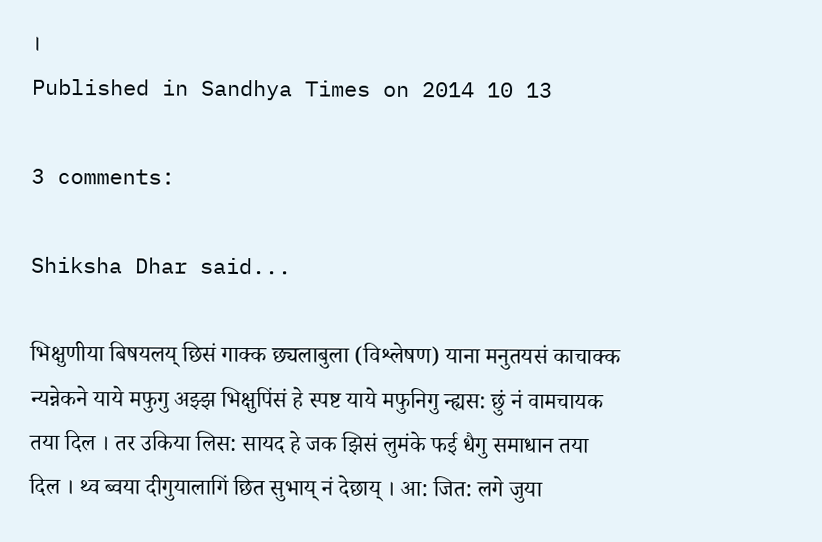।
Published in Sandhya Times on 2014 10 13

3 comments:

Shiksha Dhar said...

भिक्षुणीया बिषयलय् छिसं गाक्क छ्यलाबुला (विश्लेषण) याना मनुतयसं काचाक्क न्यन्नेकने याये मफुगु अझ्झ भिक्षुपिंसं हे स्पष्ट याये मफुनिगु न्ह्यस: छुं नं वामचायक तया दिल । तर उकिया लिस: सायद हे जक झिसं लुमंके फई धैगु समाधान तया दिल । थ्व ब्वया दीगुयालागिं छित सुभाय् नं देछाय् । आ: जित: लगे जुया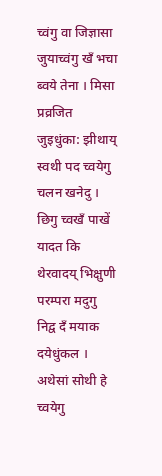च्वंगु वा जिज्ञासा जुयाच्वंगु खँ भचा ब्वये तेना । मिसा प्रव्रजित जुइधुंका: झीथाय् स्वथी पद च्वयेगु चलन खनेदु । छिगु च्वखँ पाखें यादत कि थेरवादय् भिक्षुणी परम्परा मदुगु निद्व दँ मयाक दयेधुंकल । अथेसां सोथी हे च्वयेगु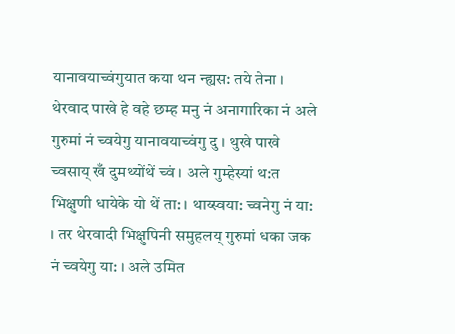यानावयाच्वंगुयात कया थन न्ह्यस: तये तेना । थेरवाद पाखे हे वहे छम्ह मनु नं अनागारिका नं अले गुरुमां नं च्वयेगु यानावयाच्वंगु दु । थुखे पाखे च्वसाय् खँ दुमथ्योंथें च्वं । अले गुम्हेस्यां थ:त भिक्षुणी धायेके यो थें ता: । थाय्स्वया: च्वनेगु नं या: । तर थेरवादी भिक्षुपिनी समुहलय् गुरुमां धका जक नं च्वयेगु या: । अले उमित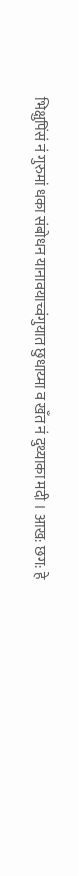भिक्षुपिंसं नं गुरुमां धका संबोधन यानावयाच्वंगुयात छुधाय्मा व खँत नं दुथ्याका मदी । आख: छग: हे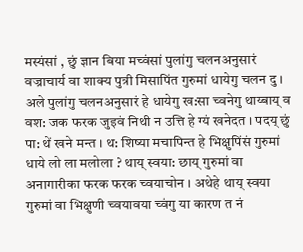मस्यंसां , छुं ज्ञान बिया मच्वंसां पुलांगु चलनअनुसारं वज्राचार्य वा शाक्य पुत्री मिसापिंत गुरुमां धायेगु चलन दु । अले पुलांगु चलनअनुसारं हे धायेगु ख:सा च्वनेगु थाय्बाय् व वश: जक फरक जुइवं निथी न उत्ति हे ग्यं खनेदत । पदय् छुं पा: थें खने मन्त । थ: शिष्या मचापिन्त हे भिक्षुपिंसं गुरुमां धाये लो ला मलोला ? थाय् स्वया: छाय् गुरुमां वा अनागारीका फरक फरक च्वयाचोन । अथेहे थाय् स्वया गुरुमां वा भिक्षुणी च्वयावया च्वंगु या कारण त नं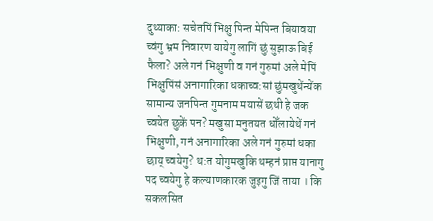दुथ्याका: सचेतपिं भिक्षु पिन्त मेपिन्त बियावया च्वंगु भ्रम निवारण यायेगु लागिं छुं सुझाऊ बिई फैला? अले गनं भिक्षुणी व गनं गुरुमां अले मेपिं भिक्षुपिंसं अनागारिका धकाच्व:सां छुंमखुथेंन्येंक सामान्य जनपिन्त गुमनाम मयासें छथी हे जक च्वयेत छुकें पन? मखुसा मनुतयत धोँलायेथें गनं भिक्षुणी, गनं अनागारिका अले गनं गुरुमां धका छाय् च्वयेगु? थ:त योगुमखुकि थम्हनं प्राप्त यानागु पद च्वयेगु हे कल्याणकारक जुइगु जिं ताया । कि सकलसित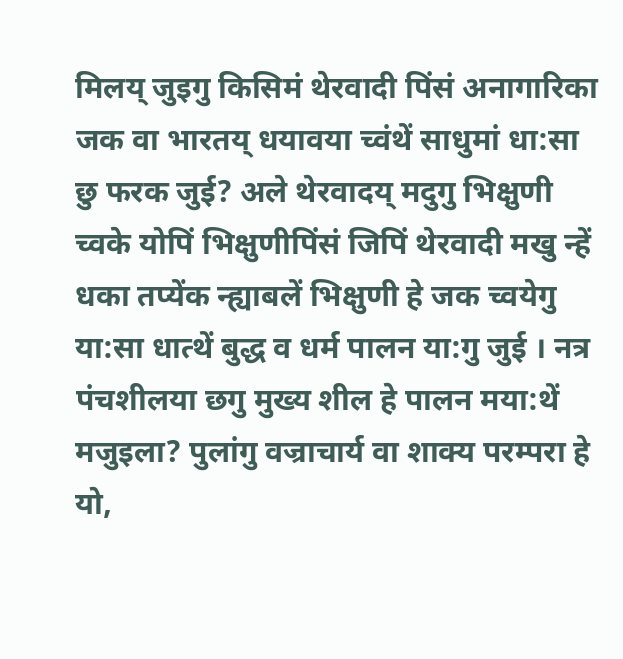मिलय् जुइगु किसिमं थेरवादी पिंसं अनागारिका जक वा भारतय् धयावया च्वंथें साधुमां धा:सा छु फरक जुई? अले थेरवादय् मदुगु भिक्षुणी च्वके योपिं भिक्षुणीपिंसं जिपिं थेरवादी मखु न्हें धका तप्येंक न्ह्याबलें भिक्षुणी हे जक च्वयेगु या:सा धात्थें बुद्ध व धर्म पालन या:गु जुई । नत्र पंचशीलया छगु मुख्य शील हे पालन मया:थें मजुइला? पुलांगु वज्राचार्य वा शाक्य परम्परा हे यो,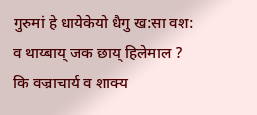गुरुमां हे धायेकेयो धैगु ख:सा वश: व थाय्बाय् जक छाय् हिलेमाल ? कि वज्राचार्य व शाक्य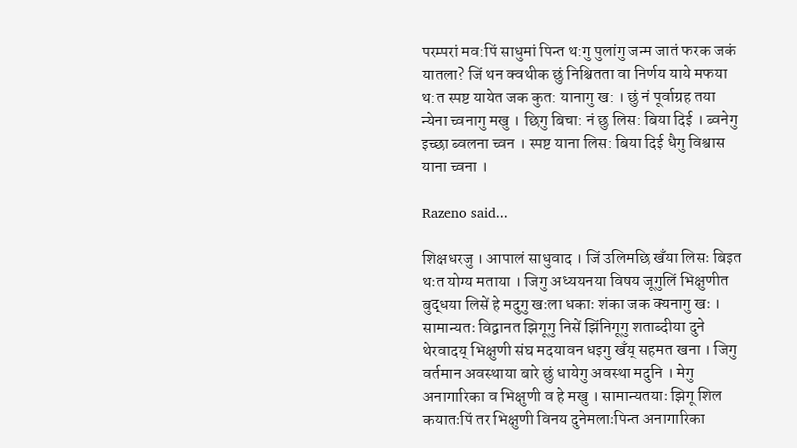परम्परां मव:पिं साधुमां पिन्त थ:गु पुलांगु जन्म जातं फरक जकं यातला? जिं थन क्वथीक छुं निश्चितता वा निर्णय याये मफया थ:त स्पष्ट यायेत जक कुत: यानागु ख: । छुं नं पूर्वाग्रह तया न्येना च्वनागु मखु । छिगु बिचा: नं छु लिस: बिया दिई । ब्वनेगु इच्छा ब्वलना च्वन । स्पष्ट याना लिस: बिया दिई धैगु विश्वास याना च्वना ।

Razeno said...

शिक्षधरजु । आपालं साधुवाद । जिं उलिमछि खँया लिसः बिइत थःत योग्य मताया । जिगु अध्ययनया विषय जूगुलिं भिक्षुणीत बुद्धया लिसें हे मदुगु खःला धकाः शंका जक क्यनागु खः । सामान्यतः विद्वानत झिगूगु निसें झिंनिगूगु शताब्दीया दुने थेरवादय् भिक्षुणी संघ मदयावन धइगु खँय् सहमत खना । जिगु वर्तमान अवस्थाया बारे छुं धायेगु अवस्था मदुनि । मेगु अनागारिका व भिक्षुणी व हे मखु । सामान्यतयाः झिगू शिल कयातःपिं तर भिक्षुणी विनय दुनेमलाःपिन्त अनागारिका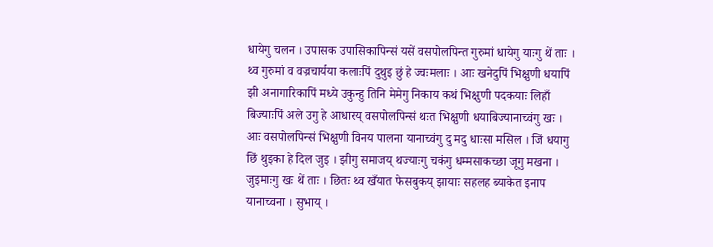धायेगु चलन । उपासक उपासिकापिन्सं यसें वसपोलपिन्त गुरुमां धायेगु याःगु थें ताः । थ्व गुरुमां व वज्रचार्यया कलाःपिं दुथुइ छुं हे ज्वःमलाः । आः खनेदुपिं भिक्षुणी धयापिं झी अनागारिकापिं मध्ये उकुन्हु तिनि मेमेगु निकाय कथं भिक्षुणी पदकयाः लिहाँ बिज्याःपिं अले उगु हे आधारय् वसपोलपिन्सं थःत भिक्षुणी धयाबिज्यानाच्वंगु खः । आः वसपोलपिन्सं भिक्षुणी विनय पालना यानाच्वंगु दु मदु धाःसा मसिल । जिं धयागु छिं थुइका हे दिल जुइ । झीगु समाजय् थज्याःगु चकंगु धम्मसाकच्छा जूगु मखना । जुइमाःगु खः थें ताः । छितः थ्व खँयात फेसबुकय् झायाः सहलह ब्याकेत इनाप यानाच्वना । सुभाय् ।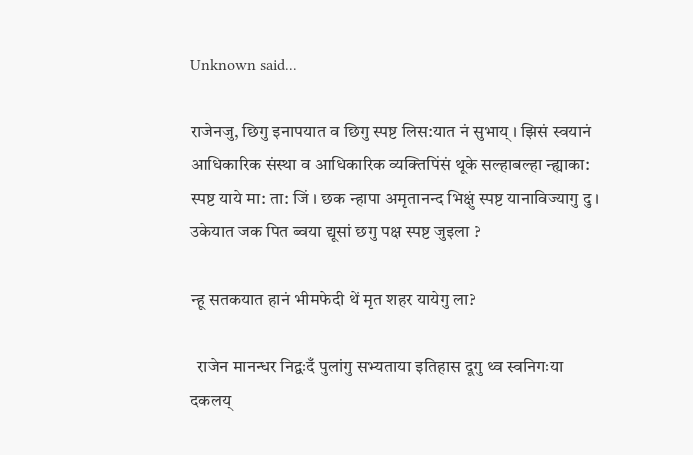Unknown said...

राजेनजु, छिगु इनापयात व छिगु स्पष्ट लिस:यात नं सुभाय् । झिसं स्वयानं आधिकारिक संस्था व आधिकारिक व्यक्तिपिंसं थूके सल्हाबल्हा न्ह्याका: स्पष्ट याये मा: ता: जिं । छक न्हापा अमृतानन्द भिक्षुं स्पष्ट यानाविज्यागु दु । उकेयात जक पित ब्वया द्यूसां छगु पक्ष स्पष्ट जुइला ?

न्हू सतकयात हानं भीमफेदी थें मृत शहर यायेगु ला?

  राजेन मानन्धर निद्वःदँ पुलांगु सभ्यताया इतिहास दूगु थ्व स्वनिगःया दकलय्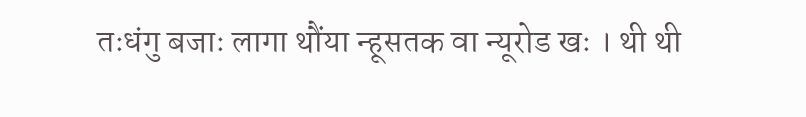तःधंगु बजाः लागा थौंया न्हूसतक वा न्यूरोड खः । थी थी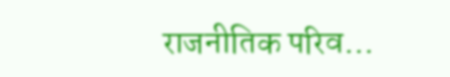राजनीतिक परिव...